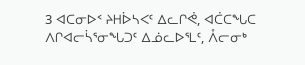3 ᐊᑕᓂᐅᑉ ᔨᕼᐆᓴᐸᑦ ᐃᓚᒋᕚ, ᐊᑖᑕᖓᑕ ᐱᒋᐊᓕᓵᕐᓂᖓᑐᑦ ᐃᓅᓚᐅᕐᒪᑦ, ᐰᓕᓂᒃ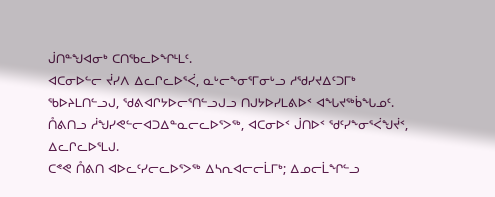ᒎᑎᓐᖑᐊᓂᒃ ᑕᑎᖃᓚᐅᖏᒻᒪᑦ.
ᐊᑕᓂᐅᓪᓕ ᔫᓯᐱ ᐃᓚᒋᓚᐅᕐᐹ, ᓇᒡᓕᖕᓂᕐᒥᓂᒡᓗ ᓱᖁᓯᔪᐃᑦᑐᒥᒃ ᖃᐅᔨᒪᑎᓪᓗᒍ, ᖁᕕᐊᒋᔭᐅᓕᕐᑎᓪᓗᒍᓗ ᑎᒍᔭᐅᓯᒪᕕᐅᑉ ᐊᖓᔪᖅᑳᖓᓄᑦ.
ᑍᕕᑎᓗ ᓲᖑᓯᕙᓪᓕᐊᑐᐃᓐᓇᓕᓚᐅᕐᐳᖅ, ᐊᑕᓂᐅᑉ ᒎᑎᐅᑉ ᖁᑦᓯᖕᓂᕐᐹᖑᔫᑉ, ᐃᓚᒋᓚᐅᕐᒪᒍ.
ᑕᕝᕙ ᑍᕕᑎ ᐊᐅᓚᑦᓯᓕᓚᐅᕐᐳᖅ ᐃᓴᕆᐊᓕᓕᒫᒥᒃ; ᐃᓄᓕᒫᖏᓪᓗ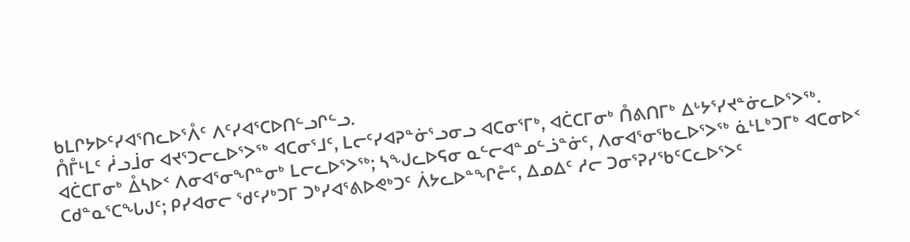ᑲᒪᒋᔭᐅᑦᓯᐊᕐᑎᓚᐅᕐᐰᑦ ᐱᑦᓯᐊᕐᑕᐅᑎᓪᓗᒋᓪᓗ.
ᑍᒤᒻᒪᑦ ᓲᓗᒨᓂ ᐊᔪᕐᑐᓕᓚᐅᕐᐳᖅ ᐊᑕᓂᕐᒧᑦ, ᒪᓕᑦᓯᐊᕈᓐᓃᕐᓗᓂᓗ ᐊᑕᓂᕐᒥᒃ, ᐊᑖᑕᒥᓂᒃ ᑍᕕᑎᒥᒃ ᐃᒡᔭᕐᓯᔪᓐᓃᓚᐅᕐᐳᖅ.
ᐊᑖᑕᒥᓂᒃ ᐂᓴᐅᑉ ᐱᓂᐊᕐᓂᖏᓐᓂᒃ ᒪᓕᓚᐅᕐᐳᖅ; ᓴᖑᓚᐅᕋᓂ ᓇᓪᓕᐊᓐᓄᓪᓘᓐᓃᑦ, ᐱᓂᐊᕐᓂᖃᓚᐅᕐᐳᖅ ᓈᒻᒪᒃᑐᒥᒃ ᐊᑕᓂᐅᑉ ᑕᑯᓐᓇᕐᑕᖓᒍᑦ; ᑭᓯᐊᓂᓕ ᖁᑦᓯᒃᑐᒥ ᑐᒃᓯᐊᕐᕕᐅᕙᒃᑐᑦ ᐲᔭᓚᐅᓐᖏᓔᑦ, ᐃᓄᐃᑦ ᓱᓕ ᑐᓂᕐᕈᓯᖃᑦᑕᓚᐅᕐᐳᑦ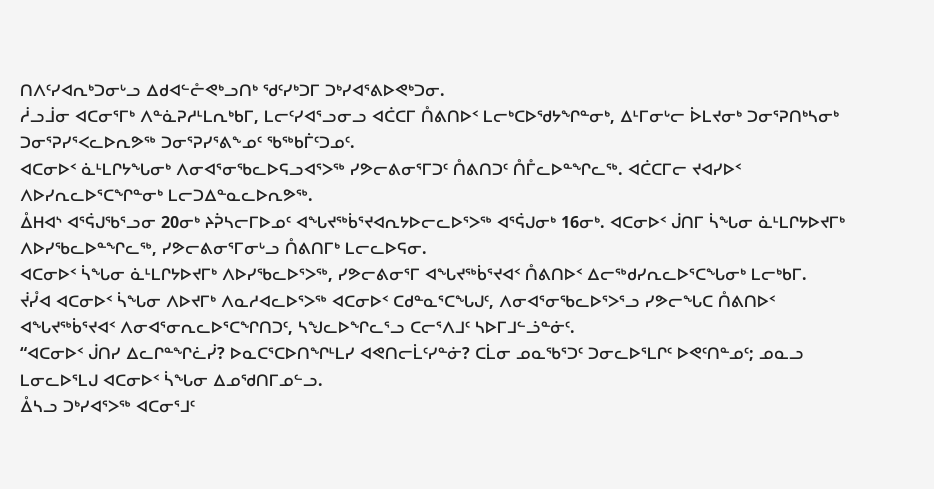ᑎᐱᑦᓯᐊᕆᒃᑐᓂᒡᓗ ᐃᑯᐊᓪᓔᕙᒃᓗᑎᒃ ᖁᑦᓯᒃᑐᒥ ᑐᒃᓯᐊᕐᕕᐅᕙᒃᑐᓂ.
ᓲᓗᒨᓂ ᐊᑕᓂᕐᒥᒃ ᐱᓐᓈᕈᓱᒻᒪᕆᒃᑲᒥ, ᒪᓕᑦᓯᐊᕐᓗᓂᓗ ᐊᑖᑕᒥ ᑍᕕᑎᐅᑉ ᒪᓕᒃᑕᐅᖁᔭᖏᓐᓂᒃ, ᐃᒻᒥᓂᒡᓕ ᐆᒪᔪᓂᒃ ᑐᓂᕐᕈᑎᒃᓴᓂᒃ ᑐᓂᕐᕈᓯᕐᐸᓚᐅᕆᕗᖅ ᑐᓂᕐᕈᓯᕐᕕᖕᓄᑦ ᖃᖅᑲᒦᑦᑐᓄᑦ.
ᐊᑕᓂᐅᑉ ᓈᒻᒪᒋᔭᖓᓂᒃ ᐱᓂᐊᕐᓂᖃᓚᐅᕋᓗᐊᕐᐳᖅ ᓯᕗᓕᕕᓂᕐᒥᑐᑦ ᑍᕕᑎᑐᑦ ᑍᒤᓚᐅᓐᖏᓚᖅ. ᐊᑖᑕᒥᓕ ᔪᐊᓯᐅᑉ ᐱᐅᓯᕆᓚᐅᕐᑕᖏᓐᓂᒃ ᒪᓕᑐᐃᓐᓇᓚᐅᕆᕗᖅ.
ᐂᕼᐊᔅ ᐊᕐᕌᒍᖃᕐᓗᓂ 20ᓂᒃ ᔨᕉᓴᓕᒥᐅᓄᑦ ᐊᖓᔪᖅᑳᕐᔪᐊᕆᔭᐅᓕᓚᐅᕐᐳᖅ ᐊᕐᕌᒍᓂᒃ 16ᓂᒃ. ᐊᑕᓂᐅᑉ ᒎᑎᒥ ᓵᖓᓂ ᓈᒻᒪᒋᔭᐅᔪᒥᒃ ᐱᐅᓯᖃᓚᐅᓐᖏᓚᖅ, ᓯᕗᓕᕕᓂᕐᒥᓂᒡᓗ ᑍᕕᑎᒥᒃ ᒪᓕᓚᐅᕋᓂ.
ᐊᑕᓂᐅᑉ ᓵᖓᓂ ᓈᒻᒪᒋᔭᐅᔪᒥᒃ ᐱᐅᓯᖃᓚᐅᕐᐳᖅ, ᓯᕗᓕᕕᓂᕐᒥ ᐊᖓᔪᖅᑳᕐᔪᐊᑉ ᑍᕕᑎᐅᑉ ᐃᓕᖅᑯᓯᕆᓚᐅᕐᑕᖓᓂᒃ ᒪᓕᒃᑲᒥ.
ᔫᓮᐊ ᐊᑕᓂᐅᑉ ᓵᖓᓂ ᐱᐅᔪᒥᒃ ᐱᓇᓱᐊᓚᐅᕐᐳᖅ ᐊᑕᓂᐅᑉ ᑕᑯᓐᓇᕐᑕᖓᒍᑦ, ᐱᓂᐊᕐᓂᖃᓚᐅᕐᐳᕐᓗ ᓯᕗᓕᖓᑕ ᑍᕕᑎᐅᑉ ᐊᖓᔪᖅᑳᕐᔪᐊᑉ ᐱᓂᐊᕐᓂᕆᓚᐅᕐᑕᖏᑎᑐᑦ, ᓴᖑᓚᐅᖏᓚᕐᓗ ᑕᓕᕐᐱᒧᑦ ᓴᐅᒥᒧᓪᓘᓐᓃᑦ.
“ᐊᑕᓂᐅᑉ ᒎᑎᓯ ᐃᓚᒋᓐᖏᓛᓰ? ᐅᓇᑕᕐᑕᐅᑎᖏᒻᒪᓯ ᐊᕙᑎᓕᒫᑦᓯᓐᓃ? ᑕᒫᓂ ᓄᓇᖃᕐᑐᑦ ᑐᓂᓚᐅᕐᒪᒋᑦ ᐅᕙᑦᑎᓐᓄᑦ; ᓄᓇᓗ ᒪᓂᓚᐅᕐᒪᒍ ᐊᑕᓂᐅᑉ ᓵᖓᓂ ᐃᓄᖁᑎᒥᓄᓪᓗ.
ᐂᓴᓗ ᑐᒃᓯᐊᕐᐳᖅ ᐊᑕᓂᕐᒧᑦ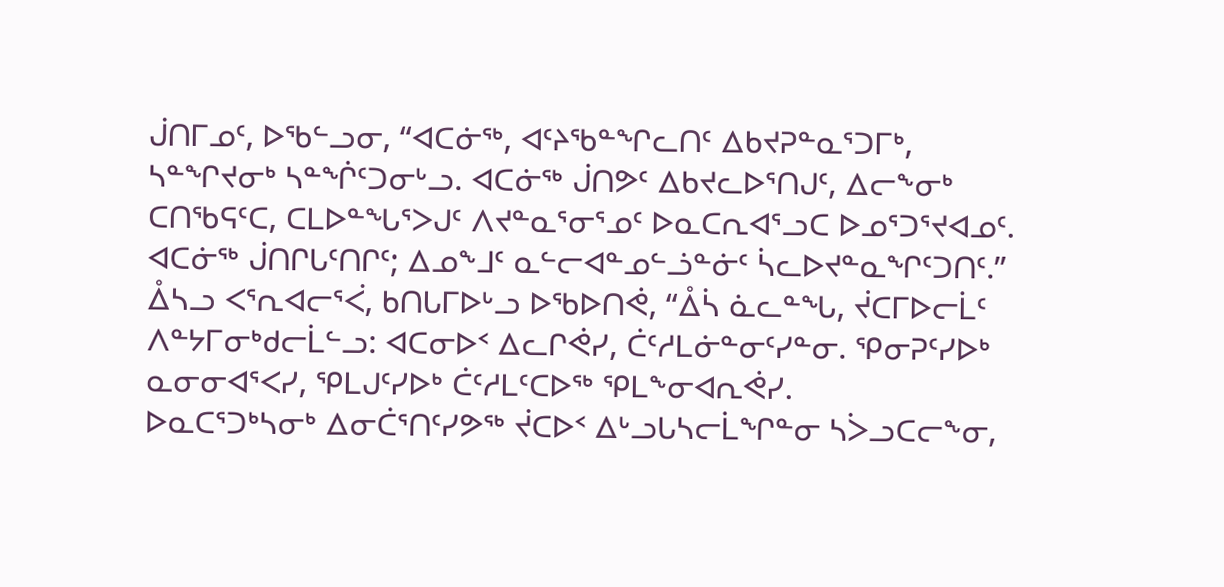ᒎᑎᒥᓄᑦ, ᐅᖃᓪᓗᓂ, “ᐊᑕᓃᖅ, ᐊᑦᔨᖃᓐᖏᓚᑎᑦ ᐃᑲᔪᕈᓐᓇᕐᑐᒥᒃ, ᓴᓐᖏᔪᓂᒃ ᓴᓐᖐᑦᑐᓂᒡᓗ. ᐊᑕᓃᖅ ᒎᑎᕗᑦ ᐃᑲᔪᓚᐅᕐᑎᒍᑦ, ᐃᓕᖕᓂᒃ ᑕᑎᖃᕋᑦᑕ, ᑕᒪᐅᓐᖓᕐᐳᒍᑦ ᐱᔪᓐᓇᕐᓂᕐᓄᑦ ᐅᓇᑕᕆᐊᕐᓗᑕ ᐅᓄᕐᑐᕐᔪᐊᓄᑦ. ᐊᑕᓃᖅ ᒎᑎᒋᒐᑦᑎᒋᑦ; ᐃᓄᖕᒧᑦ ᓇᓪᓕᐊᓐᓄᓪᓘᓐᓃᑦ ᓵᓚᐅᔪᓐᓇᖏᑦᑐᑎᑦ.”
ᐂᓴᓗ ᐸᕐᕆᐊᓕᕐᐹ, ᑲᑎᒐᒥᐅᒡᓗ ᐅᖃᐅᑎᕚ, “ᐂᓵ ᓈᓚᓐᖓ, ᔫᑕᒥᐅᓕᒫᑦ ᐱᓐᔭᒥᓂᒃᑯᓕᒫᓪᓗ: ᐊᑕᓂᐅᑉ ᐃᓚᒋᕚᓯ, ᑖᑦᓱᒪᓃᓐᓂᑦᓯᓐᓂ. ᕿᓂᕈᑦᓯᐅᒃ ᓇᓂᓂᐊᕐᐸᓯ, ᕿᒪᒍᑦᓯᐅᒃ ᑖᑦᓱᒪᑦᑕᐅᖅ ᕿᒪᖕᓂᐊᕆᕚᓯ.
ᐅᓇᑕᕐᑐᒃᓴᓂᒃ ᐃᓂᑖᕐᑎᑦᓯᕗᖅ ᔫᑕᐅᑉ ᐃᒡᓗᒐᓴᓕᒫᖏᓐᓂ ᓴᐴᓗᑕᓕᖕᓂ,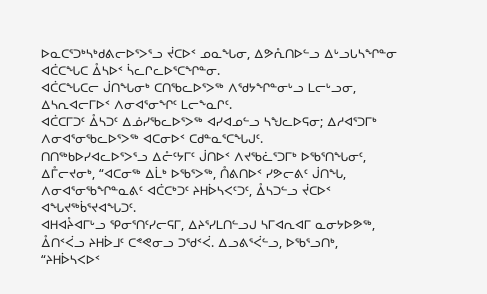ᐅᓇᑕᕐᑐᒃᓴᒃᑯᕕᓕᐅᕐᐳᕐᓗ ᔫᑕᐅᑉ ᓄᓇᖓᓂ, ᐃᕗᕅᑎᐅᓪᓗ ᐃᒡᓗᒐᓴᖏᓐᓂ ᐊᑖᑕᖓᑕ ᐂᓴᐅᑉ ᓵᓚᒋᓚᐅᕐᑕᖏᓐᓂ.
ᐊᑖᑕᖓᑕᓕ ᒎᑎᖓᓂᒃ ᑕᑎᖃᓚᐅᕐᐳᖅ ᐱᖁᔭᖏᓐᓂᒡᓗ ᒪᓕᒡᓗᓂ, ᐃᓴᕆᐊᓕᒥᐅᑉ ᐱᓂᐊᕐᓂᖏᑦ ᒪᓕᖕᓇᒋᑦ.
ᐊᑖᑕᒥᑐᑦ ᐂᓴᑐᑦ ᐃᓅᓯᖃᓚᐅᕐᐳᖅ ᐊᓯᐊᓄᓪᓗ ᓴᖑᓚᐅᕋᓂ; ᐃᓱᐊᕐᑐᒥᒃ ᐱᓂᐊᕐᓂᖃᓚᐅᕐᐳᖅ ᐊᑕᓂᐅᑉ ᑕᑯᓐᓇᕐᑕᖓᒍᑦ.
ᑎᑎᖅᑲᐅᓯᐊᓚᐅᕐᐳᕐᓗ ᐃᓔᑦᔭᒥᑦ ᒎᑎᐅᑉ ᐱᔪᖃᓛᕐᑐᒥᒃ ᐅᖃᕐᑎᖓᓂᑦ, ᐃᒤᓕᔪᓂᒃ, “ᐊᑕᓂᖅ ᐃᒫᒃ ᐅᖃᕐᐳᖅ, ᑍᕕᑎᐅᑉ ᓯᕗᓕᕕᑦ ᒎᑎᖓ, ᐱᓂᐊᕐᓂᖃᖏᓐᓇᕕᑦ ᐊᑖᑕᒃᑐᑦ ᔨᕼᐆᓴᐸᑦᑐᑦ, ᐂᓴᑐᓪᓗ ᔫᑕᐅᑉ ᐊᖓᔪᖅᑳᕐᔪᐊᖓᑐᑦ.
ᐊᕼᐊᔧᐊᒥᒡᓗ ᕿᓂᕐᑎᑦᓯᓕᕋᒥ, ᐃᔨᕐᓯᒪᑎᓪᓗᒍ ᓴᒥᐊᕆᐊᒥ ᓇᓂᔭᐅᕗᖅ, ᐂᑎᑉᐹᓗ ᔨᕼᐆᒧᑦ ᑕᕝᕙᓂᓗ ᑐᖁᑉᐹ. ᐃᓗᕕᕐᐹᓪᓗ, ᐅᖃᕐᓗᑎᒃ, “ᔨᕼᐆᓴᐸᐅᑉ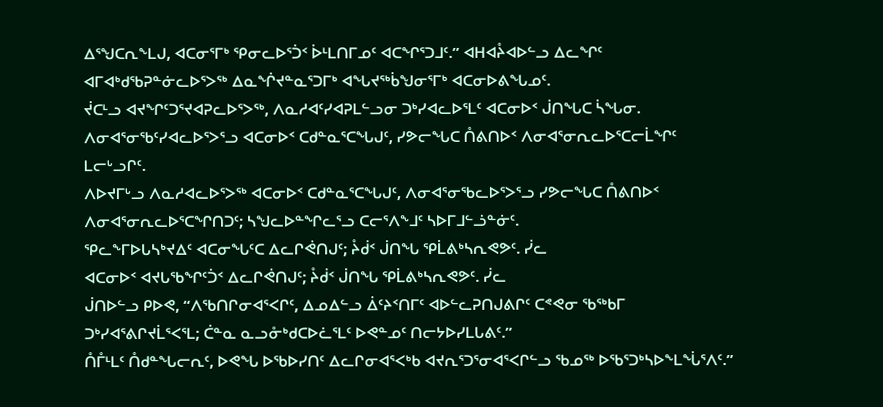ᐃᕐᖑᑕᕆᖕᒪᒍ, ᐊᑕᓂᕐᒥᒃ ᕿᓂᓚᐅᕐᑑᑉ ᐆᒻᒪᑎᒥᓄᑦ ᐊᑕᖏᕐᑐᒧᑦ.” ᐊᕼᐊᔧᐊᐅᓪᓗ ᐃᓚᖏᑦ ᐊᒥᐊᒃᑯᖃᕈᓐᓃᓚᐅᕐᐳᖅ ᐃᓇᖐᔪᓐᓇᕐᑐᒥᒃ ᐊᖓᔪᖅᑳᖑᓂᕐᒥᒃ ᐊᑕᓂᐅᕕᖓᓄᑦ.
ᔫᑕᒻᓗ ᐊᔪᖏᑦᑐᕐᔪᐊᕈᓚᐅᕐᐳᖅ, ᐱᓇᓱᐊᑦᓯᐊᕈᒪᓪᓗᓂ ᑐᒃᓯᐊᓚᐅᕐᒪᑦ ᐊᑕᓂᐅᑉ ᒎᑎᖓᑕ ᓵᖓᓂ.
ᐱᓂᐊᕐᓂᖃᑦᓯᐊᓚᐅᕐᐳᕐᓗ ᐊᑕᓂᐅᑉ ᑕᑯᓐᓇᕐᑕᖓᒍᑦ, ᓯᕗᓕᖓᑕ ᑍᕕᑎᐅᑉ ᐱᓂᐊᕐᓂᕆᓚᐅᕐᑕᓕᒫᖏᑦ ᒪᓕᒡᓗᒋᑦ.
ᐱᐅᔪᒥᒡᓗ ᐱᓇᓱᐊᓚᐅᕐᐳᖅ ᐊᑕᓂᐅᑉ ᑕᑯᓐᓇᕐᑕᖓᒍᑦ, ᐱᓂᐊᕐᓂᖃᓚᐅᕐᐳᕐᓗ ᓯᕗᓕᖓᑕ ᑍᕕᑎᐅᑉ ᐱᓂᐊᕐᓂᕆᓚᐅᕐᑕᖏᑎᑐᑦ; ᓴᖑᓚᐅᓐᖏᓚᕐᓗ ᑕᓕᕐᐱᖕᒧᑦ ᓴᐅᒥᒧᓪᓘᓐᓃᑦ.
ᕿᓚᖕᒥᐅᒐᓴᒃᔪᐃᑦ ᐊᑕᓂᖓᑦᑕ ᐃᓚᒋᕚᑎᒍᑦ; ᔧᑰᑉ ᒎᑎᖓ ᕿᒫᕕᒃᓴᕆᕙᕗᑦ. ᓰᓚ
ᐊᑕᓂᐅᑉ ᐊᔪᒐᖃᖏᑦᑑᑉ ᐃᓚᒋᕚᑎᒍᑦ; ᔧᑰᑉ ᒎᑎᖓ ᕿᒫᕕᒃᓴᕆᕙᕗᑦ. ᓰᓚ
ᒎᑎᐅᓪᓗ ᑭᐅᕙ, “ᐱᖃᑎᒋᓂᐊᕐᐸᒋᑦ, ᐃᓄᐃᓪᓗ ᐄᑦᔨᑉᑎᒥᑦ ᐊᐅᓪᓚᕈᑎᒍᕕᒋᑦ ᑕᕝᕙᓂ ᖃᖅᑲᒥ ᑐᒃᓯᐊᕐᕕᒋᔪᒫᕐᐸᕐᒪ; ᑖᓐᓇ ᓇᓗᓁᒃᑯᑕᐅᓛᕐᒪᑦ ᐅᕙᓐᓄᑦ ᑎᓕᔭᐅᓯᒪᒐᕕᑦ.”
ᑍᒤᒻᒪᑦ ᑍᑯᓐᖓᓕᕆᑦ, ᐅᕙᖓ ᐅᖃᐅᓯᑎᑦ ᐃᓚᒋᓂᐊᕐᐸᒃᑲ ᐊᔪᕆᕐᑐᕐᓂᐊᕐᐸᒋᓪᓗ ᖃᓄᖅ ᐅᖃᕐᑐᒃᓴᐅᖕᒪᖔᕐᐱᑦ.”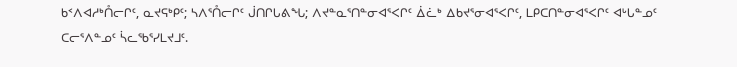ᑲᑉᐱᐊᓱᒃᑍᓕᒋᑦ, ᓇᔪᕋᒃᑭᑦ; ᓴᐱᕐᑍᓕᒋᑦ ᒎᑎᒋᒐᕕᖓ; ᐱᔪᓐᓇᕐᑎᓐᓂᐊᕐᐸᒋᑦ ᐄᓛᒃ ᐃᑲᔪᕐᓂᐊᕐᐸᒋᑦ, ᒪᑭᑕᑎᓐᓂᐊᕐᐸᒋᑦ ᐊᒡᒐᓐᓄᑦ ᑕᓕᕐᐱᓐᓄᑦ ᓵᓚᖃᕐᓯᒪᔪᒧᑦ.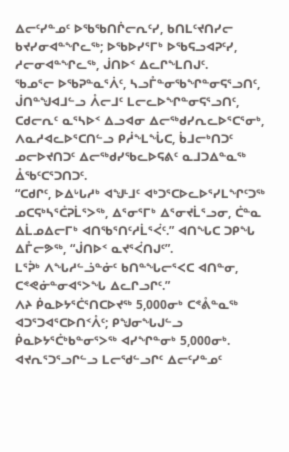ᐃᓕᑦᓯᓐᓄᑦ ᐅᖃᖃᑎᒌᓕᕆᑦᓯ, ᑲᑎᒪᑦᔪᑎᓯᓕ ᑲᔪᓯᓂᐊᓐᖏᓚᖅ; ᐅᖃᐅᓯᕐᒥᒃ ᐅᖃᕋᓗᐊᕈᑦᓯ, ᓱᓕᓂᐊᓐᖏᓚᖅ, ᒎᑎᐅᑉ ᐃᓚᒋᖕᒪᑎᒍᑦ.
ᖃᓄᕐᓕ ᐅᖃᕈᓐᓇᕐᐲᑦ, ᓴᓗᒤᓐᓂᖃᖏᓐᓂᕋᕐᓗᑎᑦ, ᒎᑎᓐᖑᐊᒧᓪᓗ ᐰᓕᒧᑦ ᒪᓕᓚᐅᖏᓐᓂᕋᕐᓗᑎᑦ, ᑕᑯᓕᕆᑦ ᓇᕐᓴᐅᑉ ᐃᓗᐊᓂ ᐃᓕᖅᑯᓯᕆᓚᐅᕐᑕᕐᓂᒃ, ᐱᓇᓱᐊᓚᐅᕐᑕᑎᓪᓗ ᑭᓲᖕᒪᖔᑕ, ᑳᒧᓕᒃᑎᑐᑦ ᓄᓕᐅᔪᑎᑐᑦ ᐃᓕᖅᑯᓯᖃᓚᐅᕋᕕᑦ ᓇᒧᑐᐃᓐᓇᖅ ᐂᖃᑦᑕᕐᑐᑎᑐᑦ.
“ᑕᑯᒋᑦ, ᐅᐃᒡᒐᓱᒃ ᐊᖑᒻᒧᑦ ᐊᒃᑐᕐᑕᐅᓚᐅᕐᓯᒪᖏᑦᑐᖅ ᓄᑕᕋᒃᓴᕐᑖᕈᒫᕐᐳᖅ, ᐃᕐᓂᕐᒥᒃ ᐃᕐᓂᔪᒫᕐᓗᓂ, ᑖᓐᓇ ᐃᒫᓄᐃᓕᒥᒃ ᐊᑎᖃᕐᑎᑦᓱᒫᕐᐹᑦ.” ᐊᑎᖓᑕ ᑐᑭᖓ ᐃᒤᓕᕗᖅ, “ᒎᑎᐅᑉ ᓇᔪᕐᐹᑎᒍᑦ”.
ᒪᕐᕉᒃ ᐱᖓᓱᓪᓘᓐᓃᑦ ᑲᑎᓐᖓᓕᕐᐸᑕ ᐊᑎᓐᓂ, ᑕᕝᕙᓃᓐᓂᐊᕐᐳᖓ ᐃᓚᒋᓗᒋᑦ.”
ᐱᔨ ᑮᓇᐅᔭᕐᑖᕐᑎᑕᐅᔪᖅ 5,000ᓂᒃ ᑕᕝᕔᓐᓇᖅ ᐊᑐᕐᑐᐊᕐᑕᐅᑎᑉᐰᑦ; ᑭᖑᓂᖓᒍᓪᓗ ᑮᓇᐅᔭᕐᑖᒃᑲᓐᓂᕐᐳᖅ ᐊᓯᖏᓐᓂᒃ 5,000ᓂᒃ.
ᐊᔪᕆᕐᑐᕐᓗᒋᓪᓗ ᒪᓕᖁᓪᓗᒋᑦ ᐃᓕᑦᓯᓐᓄᑦ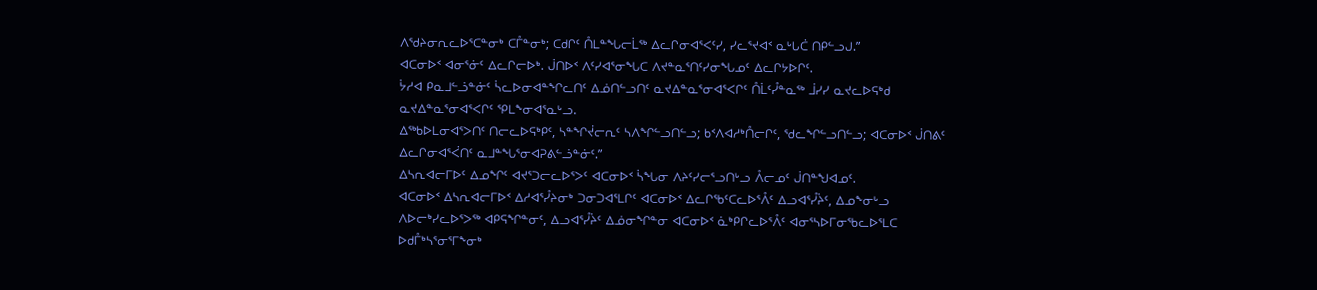ᐱᖁᔨᓂᕆᓚᐅᕐᑕᓐᓂᒃ ᑕᒤᓐᓂᒃ; ᑕᑯᒋᑦ ᑍᒪᓐᖓᓕᒫᖅ ᐃᓚᒋᓂᐊᕐᐸᑦᓯ, ᓯᓚᕐᔪᐊᑉ ᓇᒡᒐᑖ ᑎᑭᓪᓗᒍ.”
ᐊᑕᓂᐅᑉ ᐊᓂᕐᓃᑦ ᐃᓚᒋᓕᐅᒃ. ᒎᑎᐅᑉ ᐱᑦᓯᐊᕐᓂᖓᑕ ᐱᔪᓐᓇᕐᑎᑦᓯᓂᖓᓄᑦ ᐃᓚᒋᔭᐅᒋᑦ.
ᔮᓱᐊ ᑭᓇᒧᓪᓘᓐᓃᑦ ᓵᓚᐅᓂᐊᓐᖏᓚᑎᑦ ᐃᓅᑎᓪᓗᑎᑦ ᓇᔪᐃᓐᓇᕐᓂᐊᕐᐸᒋᑦ ᑍᒫᑦᓮᓐᓇᖅ ᒨᓯᓯ ᓇᔪᓚᐅᕋᒃᑯ ᓇᔪᐃᓐᓇᕐᓂᐊᕐᐸᒋᑦ ᕿᒪᖕᓂᐊᕐᓇᒡᓗ.
ᐃᖅᑲᐅᒪᓂᐊᕐᐳᑎᑦ ᑎᓕᓚᐅᕋᒃᑭᑦ, ᓴᓐᖏᔫᓕᕆᑦ ᓴᐱᖏᓪᓗᑎᓪᓗ; ᑲᑉᐱᐊᓱᒃᑍᓕᒋᑦ, ᖁᓚᖏᓪᓗᑎᓪᓗ; ᐊᑕᓂᐅᑉ ᒎᑎᕕᑦ ᐃᓚᒋᓂᐊᕐᐹᑎᑦ ᓇᒧᓐᖓᕐᓂᐊᕈᕕᓪᓘᓐᓃᑦ.”
ᐃᓴᕆᐊᓕᒥᐅᑦ ᐃᓄᖏᑦ ᐊᔪᕐᑐᓕᓚᐅᕐᐳᑦ ᐊᑕᓂᐅᑉ ᓵᖓᓂ ᐱᔨᑦᓯᓕᕐᓗᑎᒡᓗ ᐰᓕᓄᑦ ᒎᑎᓐᖑᐊᓄᑦ.
ᐊᑕᓂᐅᑉ ᐃᓴᕆᐊᓕᒥᐅᑉ ᐃᓱᐊᕐᓮᔨᓂᒃ ᑐᓂᑐᐊᕐᒪᒋᑦ ᐊᑕᓂᐅᑉ ᐃᓚᒋᖃᑦᑕᓚᐅᕐᐰᑦ ᐃᓗᐊᕐᓮᔩᑦ, ᐃᓄᖕᓂᒡᓗ ᐱᐅᓕᒃᓯᓚᐅᕐᐳᖅ ᐊᑭᕋᖏᓐᓂᑦ, ᐃᓗᐊᕐᓮᔩᑦ ᐃᓅᓂᖏᓐᓂ ᐊᑕᓂᐅᑉ ᓈᒃᑭᒋᓚᐅᕐᐰᑦ ᐊᓂᕐᓴᐅᒥᓂᖃᓚᐅᕐᒪᑕ ᐅᑯᒤᒃᓴᕐᓂᕐᒥᖕᓂᒃ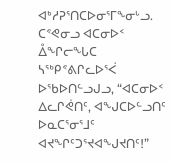ᐊᒃᓱᕈᕐᑎᑕᐅᓂᕐᒥᖕᓂᒡᓗ.
ᑕᕝᕙᓂᓗ ᐊᑕᓂᐅᑉ ᐂᖏᓕᖓᑕ ᓴᖅᑭᕝᕕᒋᓚᐅᕐᐹ ᐅᖃᐅᑎᓪᓗᒍᓗ, “ᐊᑕᓂᐅᑉ ᐃᓚᒋᕚᑎᑦ, ᐊᖑᑕᐅᓪᓗᑎᑦ ᐅᓇᑕᕐᓂᕐᒧᑦ ᐊᔪᖏᑦᑐᕐᔪᐊᖑᔪᑎᑦ!”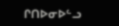ᒋᑎᐅᓂᐅᓪᓗ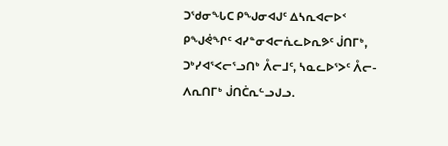ᑐᖁᓂᖓᑕ ᑭᖑᓂᐊᒍᑦ ᐃᓴᕆᐊᓕᐅᑉ ᑭᖑᕚᖏᑦ ᐊᓯᓐᓂᐊᓕᕇᓚᐅᕆᕗᑦ ᒎᑎᒥᒃ, ᑐᒃᓯᐊᕐᐸᓕᕐᓗᑎᒃ ᐰᓕᒧᑦ, ᓴᓇᓚᐅᕐᐳᑦ ᐰᓕ-ᐱᕆᑎᒥᒃ ᒎᑎᑖᕆᓪᓗᒍᓗ.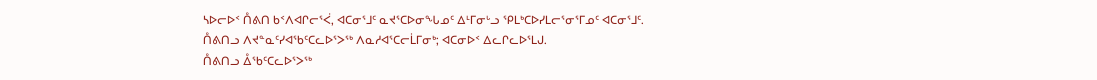ᓴᐅᓕᐅᑉ ᑍᕕᑎ ᑲᑉᐱᐊᒋᓕᕐᐹ, ᐊᑕᓂᕐᒧᑦ ᓇᔪᕐᑕᐅᓂᖓᓄᑦ ᐃᒻᒥᓂᒡᓗ ᕿᒪᒃᑕᐅᓯᒪᓕᕐᓂᕐᒥᓄᑦ ᐊᑕᓂᕐᒧᑦ.
ᑍᕕᑎᓗ ᐱᔪᓐᓇᑦᓯᐊᖃᑦᑕᓚᐅᕐᐳᖅ ᐱᓇᓱᐊᕐᑕᓕᒫᒥᓂᒃ; ᐊᑕᓂᐅᑉ ᐃᓚᒋᓚᐅᕐᒪᒍ.
ᑍᕕᑎᓗ ᐂᖃᑦᑕᓚᐅᕐᐳᖅ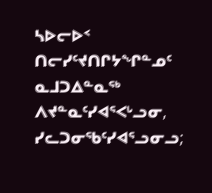ᓴᐅᓕᐅᑉ ᑎᓕᓯᑦᔪᑎᒋᔭᖏᓐᓄᑦ ᓇᒧᑐᐃᓐᓇᖅ ᐱᔪᓐᓇᑦᓯᐊᕐᐸᒡᓗᓂ, ᓯᓚᑐᓂᖃᑦᓯᐊᕐᓗᓂᓗ;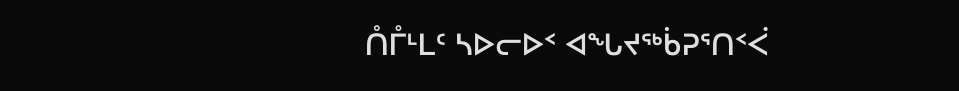ᑍᒤᒻᒪᑦ ᓴᐅᓕᐅᑉ ᐊᖓᔪᖅᑳᕈᕐᑎᑉᐹ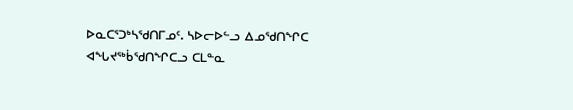ᐅᓇᑕᕐᑐᒃᓴᖁᑎᒥᓄᑦ. ᓴᐅᓕᐅᓪᓗ ᐃᓄᖁᑎᖏᑕ ᐊᖓᔪᖅᑳᖁᑎᖏᑕᓗ ᑕᒪᓐᓇ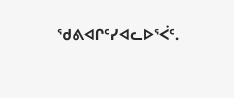ᖁᕕᐊᒋᑦᓯᐊᓚᐅᕐᐹᑦ.